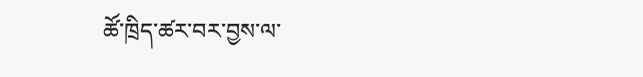ཚོ་ཁྲིད་ཚར་བར་བྱས་ལ་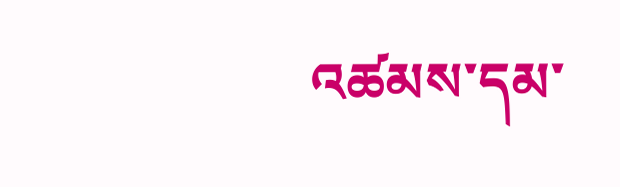འཚམས་དམ་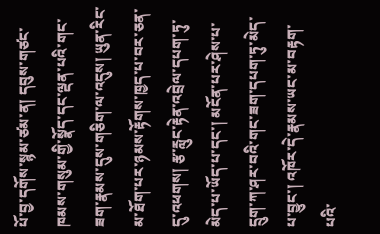པོ་བྱ་དགོས་སྙམ་ཙམ་ན། དབུས་གཙང་ཁམས་གསུམ་གྱི་སྣོད་དང་ལྡན་པའི་གང་ཟག་རྣམས་དུས་གཅིག་ལ་འདུས། ཡུན་རིང་མ་ཐོག་པར་ཉམས་རྟོགས་ཁྱད་པ་བར་ཅན་དུ་འཕགས། རྩ་རླུང་རྟེན་འབྲེལ་དཔག་ཏུ་མེད་པ་ཡོད་པ་དང་། མངོན་པར་ཤེས་པ་དྲུག་ཀ་ཤར་བའི་གང་ཟག་དཔག་ཏུ་མེད་པ་བྱུང་། འཁོར་དེ་རྣམས་ཡང་མ་བརྟག་པའི་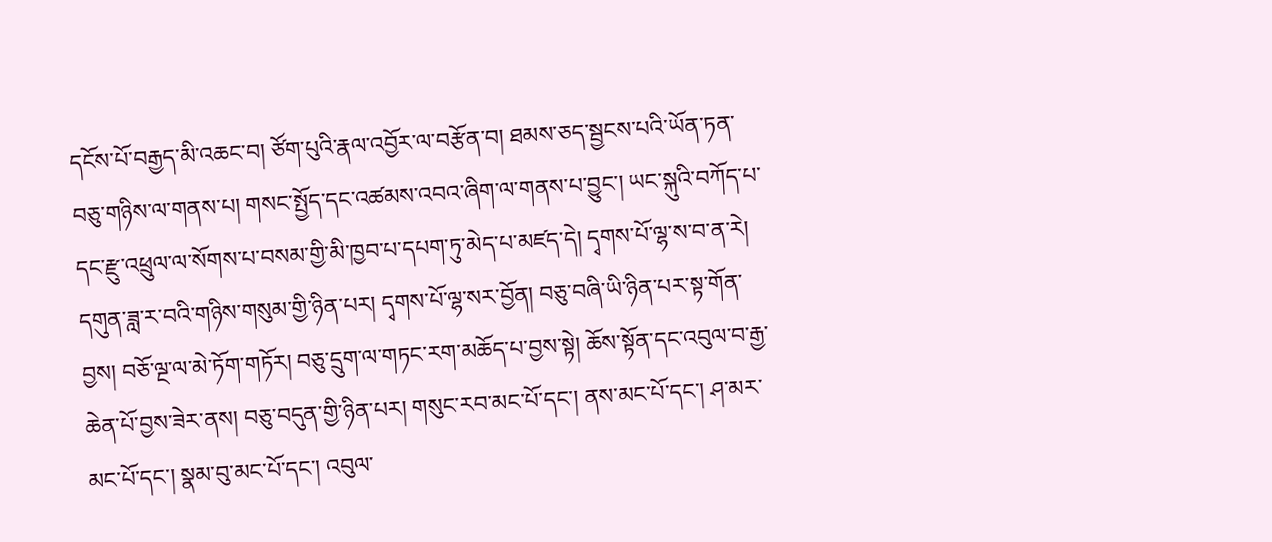དངོས་པོ་བརྒྱད་མི་འཆང་བ། ཙོག་པུའི་རྣལ་འབྱོར་ལ་བརྩོན་བ། ཐམས་ཅད་སྦྱངས་པའི་ཡོན་ཏན་བཅུ་གཉིས་ལ་གནས་པ། གསང་སྤྱོད་དང་འཚམས་འབའ་ཞིག་ལ་གནས་པ་བྱུང་། ཡང་སྐུའི་བཀོད་པ་དང་རྫུ་འཕྲུལ་ལ་སོགས་པ་བསམ་གྱི་མི་ཁྱབ་པ་དཔག་ཏུ་མེད་པ་མཛད་དེ། དྭགས་པོ་ལྷ་ས་བ་ན་རེ། དགུན་ཟླ་ར་བའི་གཉིས་གསུམ་གྱི་ཉིན་པར། དྭགས་པོ་ལྷ་སར་བྱོན། བཅུ་བཞི་ཡི་ཉིན་པར་སྟ་གོན་བྱས། བཅོ་ལྔ་ལ་མེ་ཏོག་གཏོར། བཅུ་དྲུག་ལ་གཏང་རག་མཆོད་པ་བྱས་སྟེ། ཆོས་སྟོན་དང་འབུལ་བ་རྒྱ་ཆེན་པོ་བྱས་ཟེར་ནས། བཅུ་བདུན་གྱི་ཉིན་པར། གསུང་རབ་མང་པོ་དང་། ནས་མང་པོ་དང་། ཤ་མར་མང་པོ་དང་། སྣམ་བུ་མང་པོ་དང་། འབུལ་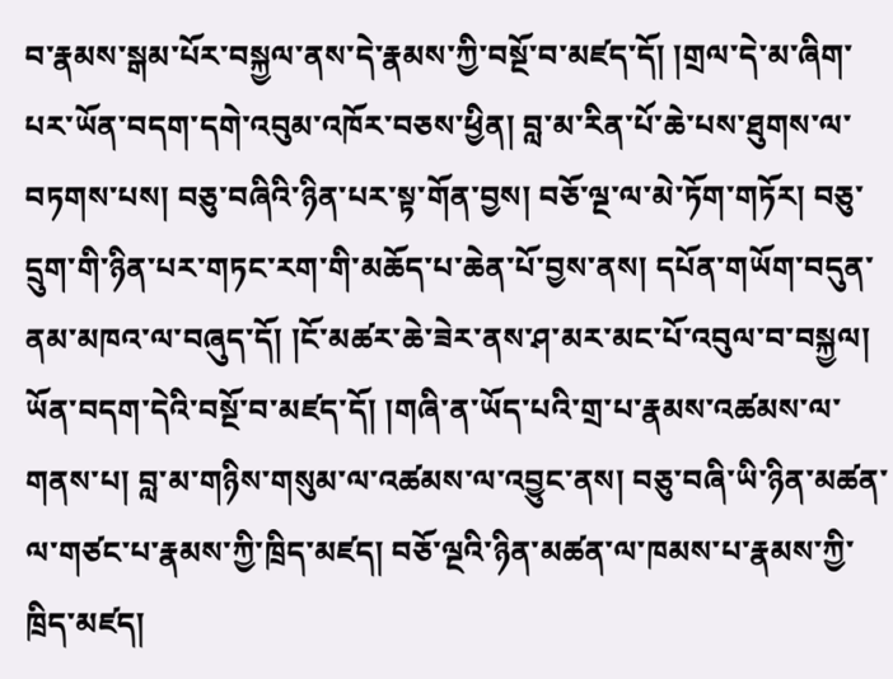བ་རྣམས་སྒམ་པོར་བསྐྱལ་ནས་དེ་རྣམས་ཀྱི་བསྔོ་བ་མཛད་དོ། །གྲལ་དེ་མ་ཞིག་པར་ཡོན་བདག་དགེ་འབུམ་འཁོར་བཅས་ཕྱིན། བླ་མ་རིན་པོ་ཆེ་པས་ཐུགས་ལ་བཏགས་པས། བཅུ་བཞིའི་ཉིན་པར་སྟ་གོན་བྱས། བཅོ་ལྔ་ལ་མེ་ཏོག་གཏོར། བཅུ་དྲུག་གི་ཉིན་པར་གཏང་རག་གི་མཆོད་པ་ཆེན་པོ་བྱས་ནས། དཔོན་གཡོག་བདུན་ནམ་མཁའ་ལ་བཞུད་དོ། །ངོ་མཚར་ཆེ་ཟེར་ནས་ཤ་མར་མང་པོ་འབུལ་བ་བསྐྱལ། ཡོན་བདག་དེའི་བསྔོ་བ་མཛད་དོ། །གཞི་ན་ཡོད་པའི་གྲ་པ་རྣམས་འཚམས་ལ་གནས་པ། བླ་མ་གཉིས་གསུམ་ལ་འཚམས་ལ་འབྱུང་ནས། བཅུ་བཞི་ཡི་ཉིན་མཚན་ལ་གཙང་པ་རྣམས་ཀྱི་ཁྲིད་མཛད། བཅོ་ལྔའི་ཉིན་མཚན་ལ་ཁམས་པ་རྣམས་ཀྱི་ཁྲིད་མཛད།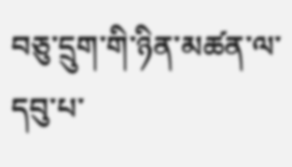བཅུ་དྲུག་གི་ཉིན་མཚན་ལ་དབུ་པ་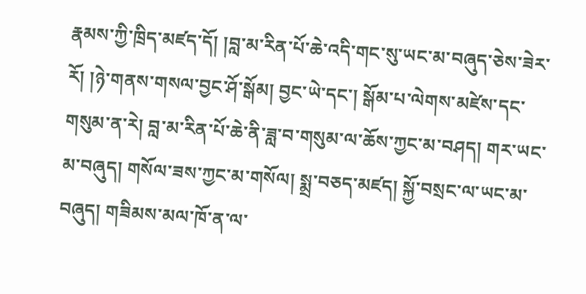རྣམས་ཀྱི་ཁྲིད་མཛད་དོ། །བླ་མ་རིན་པོ་ཆེ་འདི་གང་སུ་ཡང་མ་བཞུད་ཅེས་ཟེར་རོ། །ཉེ་གནས་གསལ་བྱང་ཤོ་སྒོམ། བྱང་ཡེ་དང་། སྒོམ་པ་ལེགས་མཛེས་དང་གསུམ་ན་རེ། བླ་མ་རིན་པོ་ཆེ་ནི་ཟླ་བ་གསུམ་ལ་ཆོས་ཀྱང་མ་བཤད། གར་ཡང་མ་བཞུད། གསོལ་ཟས་ཀྱང་མ་གསོལ། སྨྲ་བཅད་མཛད། སྐྱོ་བསྲང་ལ་ཡང་མ་བཞུད། གཟིམས་མལ་ཁོ་ན་ལ་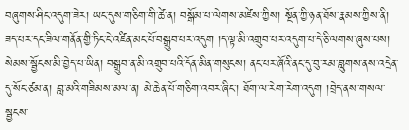བཞུགས་ཤིང་འདུག་ཟེར། ཡང་དུས་གཅིག་གི་ཚེ་ན། བསྒོམ་པ་ལེགས་མཛེས་ཀྱིས། སྔོན་ཀྱི་ཉན་ཐོས་རྣམས་ཀྱིས་ནི། ཟད་པར་དང་ཟིལ་གནོན་གྱི་ཏིང་ངེ་འཛིན་མང་པོ་བསྒྲུབ་པར་འདུག །ད་ལྟ་མི་འགྲུབ་པར་འདུག་པ་དེ་ཅི་ལགས་ཞུས་པས། སེམས་སྦྱོངས་མི་བྱེད་པ་ཡིན། བསྒྲུབ་ན་མི་འགྲུབ་པའི་དོན་མིན་གསུངས། ནང་པར་ཞོའི་ནང་དུ་བུ་རམ་བླུགས་ནས་འདྲེན་དུ་སོང་ཙམ་ན། བླ་མའི་གཟིམས་མལ་ན། མེ་ཆེན་པོ་གཅིག་འབར་ཞིང་། ཐོག་ལ་རེག་རེག་འདུག །བྲེད་ནས་གསལ་སྦྱངས་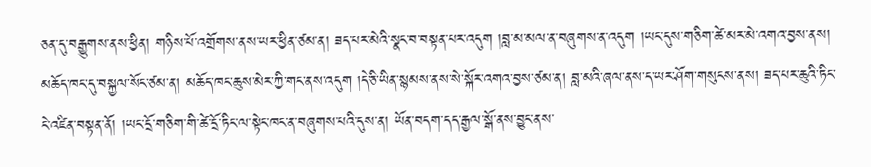ཅན་དུ་བརྒྱུགས་ནས་ཕྱིན། གཉིས་པོ་འགྲོགས་ནས་ཡར་ཕྱིན་ཙམ་ན། ཟད་པར་མེའི་སྣང་བ་བསྟན་པར་འདུག །བླ་མ་མལ་ན་བཞུགས་ན་འདུག །ཡང་དུས་གཅིག་ཚེ་མར་མེ་འགའ་བྱས་ནས། མཆོད་ཁང་དུ་བསྐྱལ་སོང་ཙམ་ན། མཆོད་ཁང་ཆུས་མེར་ཀྱི་གང་ནས་འདུག །དེ་ཅི་ཡིན་སྙམས་ནས་སེ་སྐོར་འགའ་བྱས་ཙམ་ན། བླ་མའི་ཞལ་ནས་ད་ཡར་ཤོག་གསུངས་ནས། ཟད་པར་ཆུའི་ཏིང་ངེ་འཛིན་བསྟན་ནོ། །ཡང་དྲོ་གཅིག་གི་ཚེ་དྲོ་ཏིང་ལ་སྟེང་ཁང་ན་བཞུགས་པའི་དུས་ན། ཡོན་བདག་དད་རྒྱལ་སྒོ་ནས་བྱུང་ནས་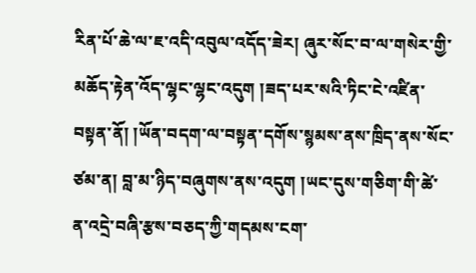རིན་པོ་ཆེ་ལ་ཇ་འདི་འབུལ་འདོད་ཟེར། ཞུར་སོང་བ་ལ་གསེར་གྱི་མཆོད་རྟེན་འོད་ལྷང་ལྷང་འདུག །ཟད་པར་སའི་ཏིང་ངེ་འཛིན་བསྟན་ནོ། །ཡོན་བདག་ལ་བསྟན་དགོས་སྙམས་ནས་ཁྲིད་ནས་སོང་ཙམ་ན། བླ་མ་ཉིད་བཞུགས་ནས་འདུག །ཡང་དུས་གཅིག་གི་ཚེ་ན་འདྲེ་བཞི་རྩས་བཅད་ཀྱི་གདམས་ངག་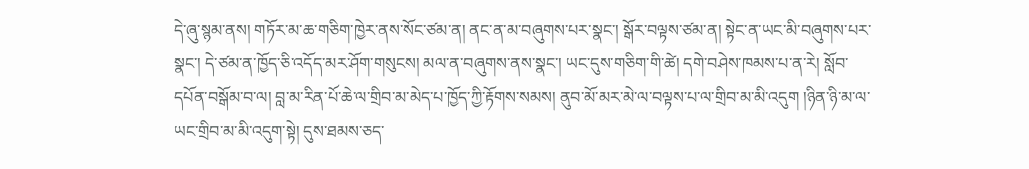དེ་ཞུ་སྙམ་ནས། གཏོར་མ་ཆ་གཅིག་ཁྱེར་ནས་སོང་ཙམ་ན། ནང་ན་མ་བཞུགས་པར་སྣང་། སྒོར་བལྟས་ཙམ་ན། སྟེང་ན་ཡང་མི་བཞུགས་པར་སྣང་། དེ་ཙམ་ན་ཁྱོད་ཅི་འདོད་མར་ཤོག་གསུངས། མལ་ན་བཞུགས་ནས་སྣང་། ཡང་དུས་གཅིག་གི་ཚེ། དགེ་བཤེས་ཁམས་པ་ན་རེ། སློབ་དཔོན་བསྒོམ་བ་ལ། བླ་མ་རིན་པོ་ཆེ་ལ་གྲིབ་མ་མེད་པ་ཁྱོད་ཀྱི་རྟོགས་སམས། ནུབ་མོ་མར་མེ་ལ་བལྟས་པ་ལ་གྲིབ་མ་མི་འདུག །ཉིན་ཉི་མ་ལ་ཡང་གྲིབ་མ་མི་འདུག་སྟེ། དུས་ཐམས་ཅད་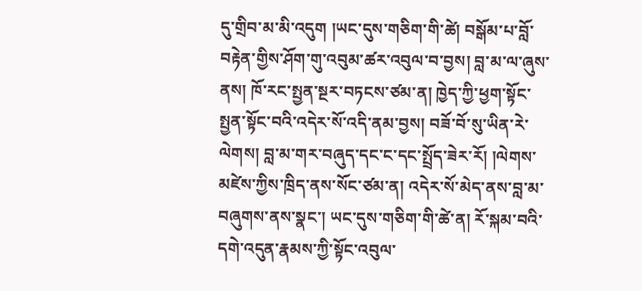དུ་གྲིབ་མ་མི་འདུག །ཡང་དུས་གཅིག་གི་ཚེ། བསྒོམ་པ་བློ་བརྟེན་གྱིས་ཤོག་གུ་འབུམ་ཚར་འབུལ་བ་བྱས། བླ་མ་ལ་ཞུས་ནས། ཁོ་རང་སྤྱན་སྔར་བཏངས་ཙམ་ན། ཁྱེད་ཀྱི་ཕྱག་སྟོང་སྤྱན་སྟོང་བའི་འདེར་སོ་འདི་ནམ་བྱས། བཟོ་བོ་སུ་ཡིན་རེ་ལེགས། བླ་མ་གར་བཞུད་དང་ང་དང་སྤྲོད་ཟེར་རོ། །ལེགས་མཛེས་ཀྱིས་ཁྲིད་ནས་སོང་ཙམ་ན། འདེར་སོ་མེད་ནས་བླ་མ་བཞུགས་ནས་སྣང་། ཡང་དུས་གཅིག་གི་ཚེ་ན། རོ་སྐམ་བའི་དགེ་འདུན་རྣམས་ཀྱི་སྟོང་འབུལ་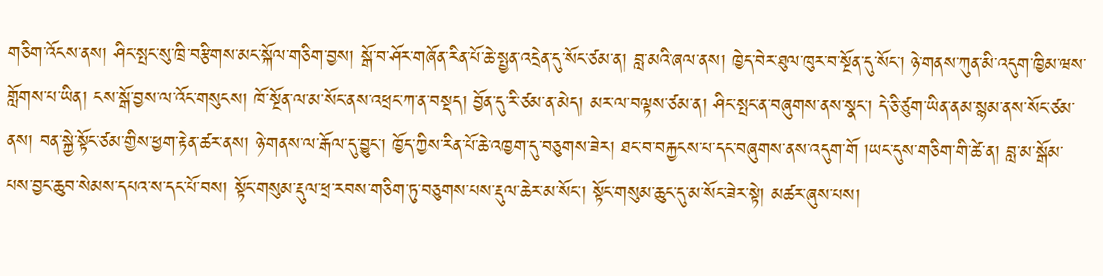གཅིག་འོངས་ནས། ཤིང་སྤང་སུ་ཁྲི་བརྩིགས་མང་སྐོལ་གཅིག་བྱས། སྒོ་བ་ཤོར་གཞོན་རིན་པོ་ཆེ་སྤྱན་འདྲེན་དུ་སོང་ཙམ་ན། བླ་མའི་ཞལ་ནས། ཁྱེད་བེར་ཐུལ་ཁུར་བ་སྔོན་དུ་སོང་། ཉེ་གནས་ཀུན་མི་འདུག་ཁྱིམ་ཝས་གློགས་པ་ཡིན། ངས་སྒོ་བྱས་ལ་འོང་གསུངས། ཁོ་སྔོན་ལ་མ་སོང་ནས་འཕྲང་ཀ་ན་བསྡད། བྱོན་དུ་རི་ཙམ་ན་མེད། མར་ལ་བལྟས་ཙམ་ན། ཤིང་སྤང་ན་བཞུགས་ནས་སྣང་། དེ་ཅི་ཙུག་ཡིན་ནམ་སྙམ་ནས་སོང་ཙམ་ནས། བན་སྐྱེ་སྟོང་ཙམ་གྱིས་ཕྱག་རྟེན་ཚར་ནས། ཉེ་གནས་ལ་རྒོལ་དུ་བྱུང་། ཁྱོད་ཀྱིས་རིན་པོ་ཆེ་འཁྱག་དུ་བཅུགས་ཟེར། ཐང་བ་བརྐྱངས་པ་དང་བཞུགས་ནས་འདུག་གོ །ཡང་དུས་གཅིག་གི་ཚེ་ན། བླ་མ་སྒོམ་པས་བྱང་ཆུབ་སེམས་དཔའ་ས་དང་པོ་བས། སྟོང་གསུམ་རྡུལ་ཕྲ་རབས་གཅིག་ཏུ་བཅུགས་པས་རྡུལ་ཆེར་མ་སོང་། སྟོང་གསུམ་ཆུང་དུ་མ་སོང་ཟེར་སྟེ། མཚར་ཞུས་པས།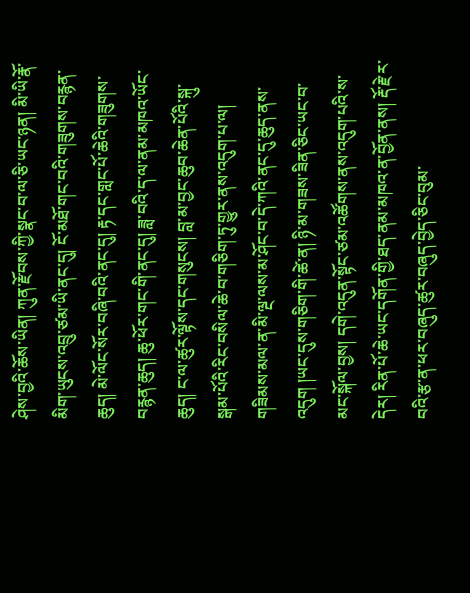ཤེས་བྱའི་ཆོས་ཡིན། ཀུན་རྫོབས་ཀྱི་སྣང་བ་ལ་ཅི་ཡང་ཉན། མི་ཡི་རྣོ་མིག་ཡུངས་འབྲུ་ཙམ་ཡི་ནང་དུ། ངོ་མཐོ་གང་བའི་གཟུགས་བརྙན་ཆུད། མེ་ལོང་སོར་བཞི་བའི་ནང་དུ། རྟ་དང་གླང་པོ་ཆེའི་གཟུགས་བརྙན་ཆུད། ཆུ་ཕོར་གང་གི་ནང་དུ། ཟླ་བའི་ད་ལ་ནམ་མཁའ་ཡོང་ཆུད། ང་ལ་ཚུར་ལྟོས་དང་གསུངས། བླ་མ་བྱང་ཆུབ་ཆེན་པོའི་སྐུ་སྒམ་པོའི་རིང་བསིལ་ཆེ་བ་གཅིག་ཏུ་གྱུར་ནས་འདུག་པ་ལ། གཟིམས་མལ་ན་མི་ལྔ་ལས་མ་ཤོང་བ་དེ་ཀའི་ནང་དུ་ཆུད་ནས་འདུག །ཡང་དུས་གཅིག་གི་ཚེ་ན། ཉི་མ་གཟས་ཟིན་ཅིང་ཡང་བ་མང་སྐོལ་བྱས། དགེ་འདུན་སྟོང་ཙམ་འཚོགས་ནས་འདུག་པའི་ས་དེར། རིན་པོ་ཆེ་ཡང་དགོན་གྱི་ཐད་ནམ་མཁའ་ན་བྱོན་ནས། རྡོ་རྗེ་ར་བའི་རྩ་ན་ཕར་བཞུད་ཚུར་བཞུད་བྱེད་ཅིང་བུམ་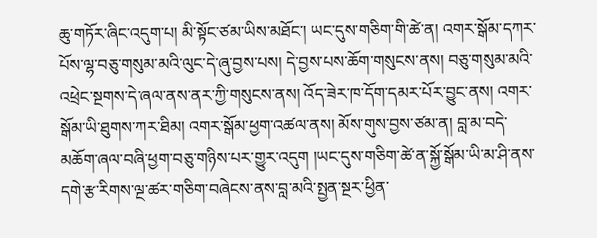ཆུ་གཏོར་ཞིང་འདུག་པ། མི་སྟོང་ཙམ་ཡིས་མཐོང་། ཡང་དུས་གཅིག་གི་ཚེ་ན། འགར་སྒོམ་དཀར་པོས་ལྷ་བཅུ་གསུམ་མའི་ལུང་དེ་ཞུ་བྱས་པས། དེ་བྱས་པས་ཆོག་གསུངས་ནས། བཅུ་གསུམ་མའི་འཕྲེང་སྔགས་དེ་ཞལ་ནས་ནར་ཀྱི་གསུངས་ནས། འོད་ཟེར་ཁ་དོག་དམར་པོར་བྱུང་ནས། འགར་སྒོམ་ཡི་ཐུགས་ཀར་ཐིམ། འགར་སྒོམ་ཕྱག་འཚལ་ནས། མོས་གུས་བྱས་ཙམ་ན། བླ་མ་བདེ་མཆོག་ཞལ་བཞི་ཕྱག་བཅུ་གཉིས་པར་གྱུར་འདུག །ཡང་དུས་གཅིག་ཚེ་ན་སྐྱོ་སྒོམ་ཡི་མ་ཤི་ནས་དགེ་རྩ་རིགས་ལྔ་ཚར་གཅིག་བཞེངས་ནས་བླ་མའི་སྤྱན་སྔར་ཕྱིན་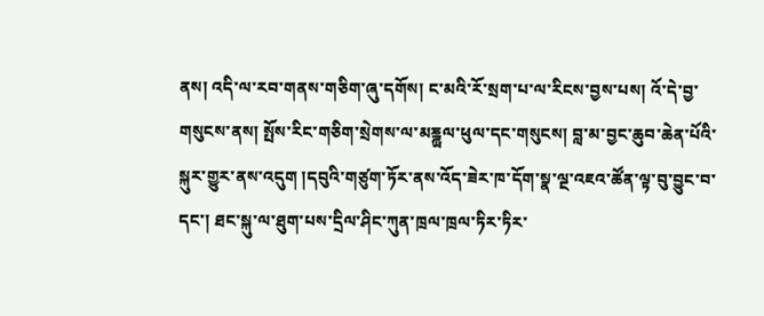ནས། འདི་ལ་རབ་གནས་གཅིག་ཞུ་དགོས། ང་མའི་རོ་སྲག་པ་ལ་རིངས་བྱས་པས། འོ་དེ་བྱ་གསུངས་ནས། སྤོས་རིང་གཅིག་སྲེགས་ལ་མཎྜྻལ་ཕུལ་དང་གསུངས། བླ་མ་བྱང་ཆུབ་ཆེན་པོའི་སྐུར་གྱུར་ནས་འདུག །དབུའི་གཙུག་ཏོར་ནས་འོད་ཟེར་ཁ་དོག་སྣ་ལྔ་འཇའ་ཚོན་ལྟ་བུ་བྱུང་བ་དང་། ཐང་སྐུ་ལ་ཐུག་པས་དྲིལ་ཤིང་ཀུན་ཁྲལ་ཁྲལ་ཏིར་ཏིར་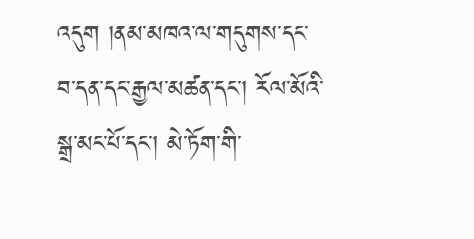འདུག །ནམ་མཁའ་ལ་གདུགས་དང་བ་དན་དང་རྒྱལ་མཚན་དང་། རོལ་མོའི་སྒྲ་མང་པོ་དང་། མེ་ཏོག་གི་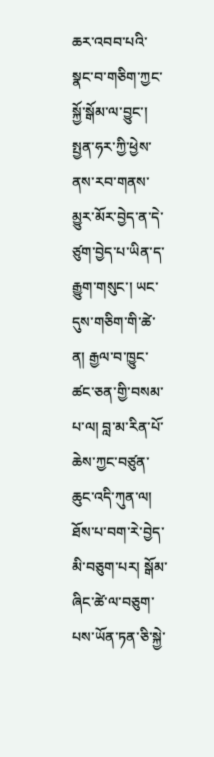ཆར་འབབ་པའི་སྣང་བ་གཅིག་ཀྱང་སྐྱོ་སྒོམ་ལ་བྱུང་། སྤྱན་ཧར་ཀྱི་ཕྱེས་ནས་རབ་གནས་མྱུར་མོར་བྱེད་ན་དེ་ཙུག་བྱེད་པ་ཡིན་ད་རྒྱུག་གསུང་། ཡང་དུས་གཅིག་གི་ཚེ་ན། རྒྱལ་བ་ཁྱུང་ཚང་ཅན་གྱི་བསམ་པ་ལ། བླ་མ་རིན་པོ་ཆེས་ཀྱང་བཙུན་ཆུང་འདི་ཀུན་ལ། ཐོས་པ་བག་རེ་བྱེད་མི་བཅུག་པར། སྒོམ་ཞིང་ཚེ་ལ་བཅུག་པས་ཡོན་ཏན་ཅི་སྐྱེ་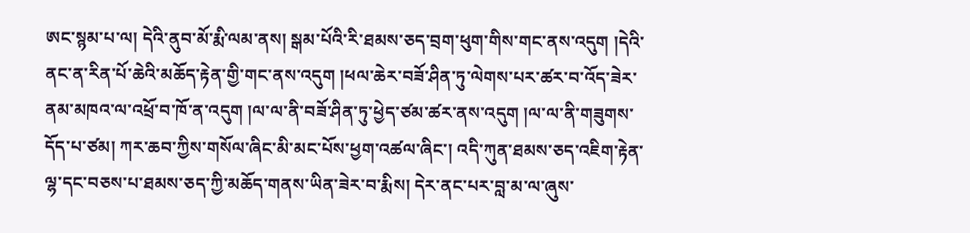ཨང་སྙམ་པ་ལ། དེའི་ནུབ་མོ་རྨི་ལམ་ནས། སྒམ་པོའི་རི་ཐམས་ཅད་བྲག་ཕུག་གིས་གང་ནས་འདུག །དེའི་ནང་ན་རིན་པོ་ཆེའི་མཆོད་རྟེན་གྱི་གང་ནས་འདུག །ཕལ་ཆེར་བཟོ་ཤིན་ཏུ་ལེགས་པར་ཚར་བ་འོད་ཟེར་ནམ་མཁའ་ལ་འཕྲོ་བ་ཁོ་ན་འདུག །ལ་ལ་ནི་བཟོ་ཤིན་ཏུ་ཕྱེད་ཙམ་ཚར་ནས་འདུག །ལ་ལ་ནི་གཟུགས་དོད་པ་ཙམ། ཀར་ཆབ་ཀྱིས་གསོལ་ཞིང་མི་མང་པོས་ཕྱག་འཚལ་ཞིང་། འདི་ཀུན་ཐམས་ཅད་འཇིག་རྟེན་ལྷ་དང་བཅས་པ་ཐམས་ཅད་ཀྱི་མཆོད་གནས་ཡིན་ཟེར་བ་རྨིས། དེར་ནང་པར་བླ་མ་ལ་ཞུས་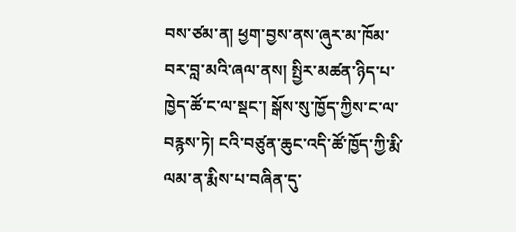བས་ཙམ་ན། ཕྱག་བྱས་ནས་ཞུར་མ་ཁོམ་བར་བླ་མའི་ཞལ་ནས། སྤྱིར་མཚན་ཉིད་པ་ཁྱེད་ཚོ་ང་ལ་སྡང་། སྒོས་སུ་ཁྱོད་ཀྱིས་ང་ལ་བརྙས་ཏེ། ངའི་བཙུན་ཆུང་འདི་ཚོ་ཁྱོད་ཀྱི་རྨི་ལམ་ན་རྨིས་པ་བཞིན་དུ་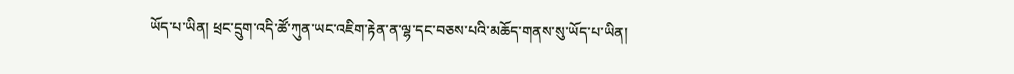ཡོད་པ་ཡིན། ཕྲང་དྲུག་འདི་ཚོ་ཀུན་ཡང་འཇིག་རྟེན་ན་ལྷ་དང་བཅས་པའི་མཆོད་གནས་སུ་ཡོད་པ་ཡིན།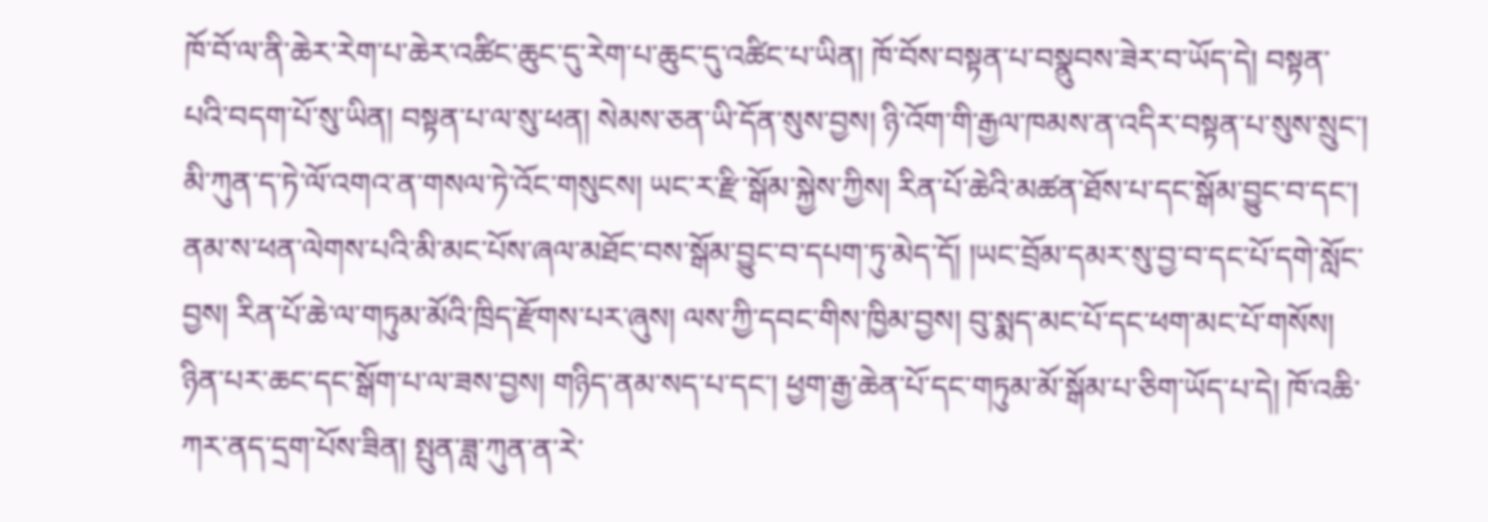ཁོ་བོ་ལ་ནི་ཆེར་རེག་པ་ཆེར་འཚིང་ཆུང་དུ་རེག་པ་ཆུང་དུ་འཚིང་པ་ཡིན། ཁོ་བོས་བསྟན་པ་བསྣུབས་ཟེར་བ་ཡོད་དེ། བསྟན་པའི་བདག་པོ་སུ་ཡིན། བསྟན་པ་ལ་སུ་ཕན། སེམས་ཅན་ཡི་དོན་སུས་བྱས། ཉི་འོག་གི་རྒྱལ་ཁམས་ན་འདིར་བསྟན་པ་སུས་སྲུང་། མི་ཀུན་ད་ཏེ་ལོ་འགའ་ན་གསལ་ཏེ་འོང་གསུངས། ཡང་ར་རྫི་སྒོམ་སྐྱེས་ཀྱིས། རིན་པོ་ཆེའི་མཚན་ཐོས་པ་དང་སྒོམ་བྱུང་བ་དང་། ནམ་ས་ཕན་ལེགས་པའི་མི་མང་པོས་ཞལ་མཐོང་བས་སྒོམ་བྱུང་བ་དཔག་ཏུ་མེད་དོ། །ཡང་བྲོམ་དམར་སུ་བྱ་བ་དང་པོ་དགེ་སློང་བྱས། རིན་པོ་ཆེ་ལ་གཏུམ་མོའི་ཁྲིད་རྫོགས་པར་ཞུས། ལས་ཀྱི་དབང་གིས་ཁྱིམ་བྱས། བུ་སྨད་མང་པོ་དང་ཕག་མང་པོ་གསོས། ཉིན་པར་ཆང་དང་སྒོག་པ་ལ་ཟས་བྱས། གཉིད་ནམ་སད་པ་དང་། ཕྱག་རྒྱ་ཆེན་པོ་དང་གཏུམ་མོ་སྒོམ་པ་ཅིག་ཡོད་པ་དེ། ཁོ་འཆི་ཀར་ནད་དྲག་པོས་ཟིན། སྤུན་ཟླ་ཀུན་ན་རེ་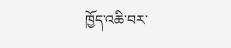ཁྱོད་འཆི་བར་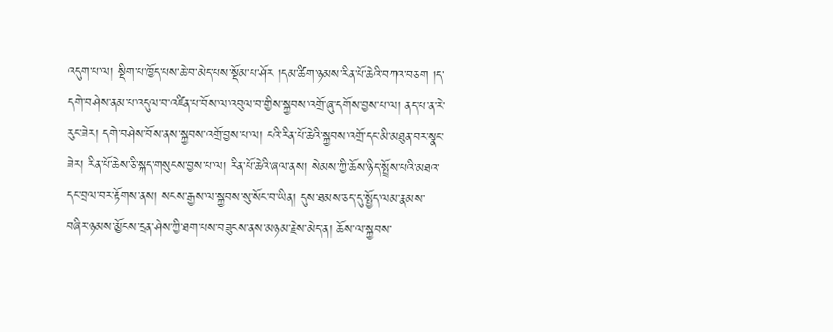འདུག་པ་ལ། སྡིག་པ་ཁྱོད་པས་ཆེ་བ་མེད་པས་སྡོམ་པ་ཤོར །དམ་ཚིག་ཉམས་རིན་པོ་ཆེའི་བཀའ་བཅག །ད་དགེ་བཤེས་ནམ་པ་འདུལ་བ་འཛིན་པ་བོས་ལ་འབུལ་བ་གྱིས་སྐྱབས་འགྲོ་ཞུ་དགོས་བྱས་པ་ལ། ནད་པ་ན་རེ་རུང་ཟེར། དགེ་བཤེས་བོས་ནས་སྐྱབས་འགྲོ་བྱས་པ་ལ། ངའི་རིན་པོ་ཆེའི་སྐྱབས་འགྲོ་དང་མི་མཐུན་བར་སྣང་ཟེར། རིན་པོ་ཆེས་ཅི་སྐད་གསུངས་བྱས་པ་ལ། རིན་པོ་ཆེའི་ཞལ་ནས། སེམས་ཀྱི་ཆོས་ཉིད་སྤྲོས་པའི་མཐའ་དང་བྲལ་བར་རྟོགས་ནས། སངས་རྒྱས་ལ་སྐྱབས་སུ་སོང་བ་ཡིན། དུས་ཐམས་ཅད་དུ་སྤྱོད་ལམ་རྣམས་བཞིར་ཉམས་མྱོངས་དྲན་ཤེས་ཀྱི་ཐག་པས་བཟུངས་ནས་མཉམ་རྗེས་མེད་ན། ཆོས་ལ་སྐྱབས་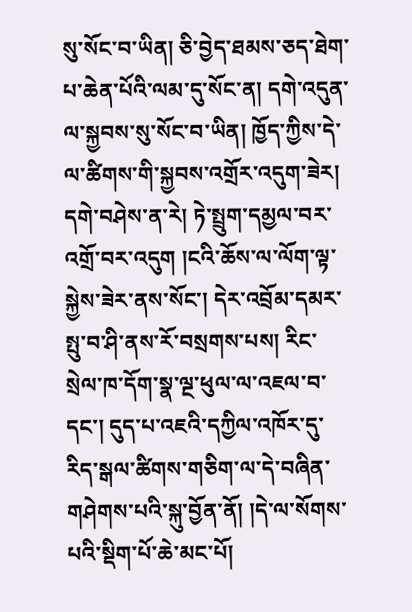སུ་སོང་བ་ཡིན། ཅི་བྱེད་ཐམས་ཅད་ཐེག་པ་ཆེན་པོའི་ལམ་དུ་སོང་ན། དགེ་འདུན་ལ་སྐྱབས་སུ་སོང་བ་ཡིན། ཁྱོད་ཀྱིས་དེ་ལ་ཚིགས་གི་སྐྱབས་འགྲོར་འདུག་ཟེར། དགེ་བཤེས་ན་རེ། ཏེ་སྤྲུག་དམྱལ་བར་འགྲོ་བར་འདུག །ངའི་ཆོས་ལ་ལོག་ལྟ་སྐྱེས་ཟེར་ནས་སོང་། དེར་འབྲོམ་དམར་སྤུ་བ་ཤི་ནས་རོ་བསྲགས་པས། རིང་སྲེལ་ཁ་དོག་སྣ་ལྔ་ཕུལ་ལ་འཇལ་བ་དང་། དུད་པ་འཇའི་དཀྱིལ་འཁོར་དུ་རིད་སྒལ་ཚིགས་གཅིག་ལ་དེ་བཞིན་གཤེགས་པའི་སྐུ་བྱོན་ནོ། །དེ་ལ་སོགས་པའི་སྡིག་པོ་ཆེ་མང་པོ།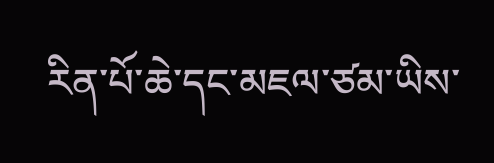རིན་པོ་ཆེ་དང་མཇལ་ཙམ་ཡིས་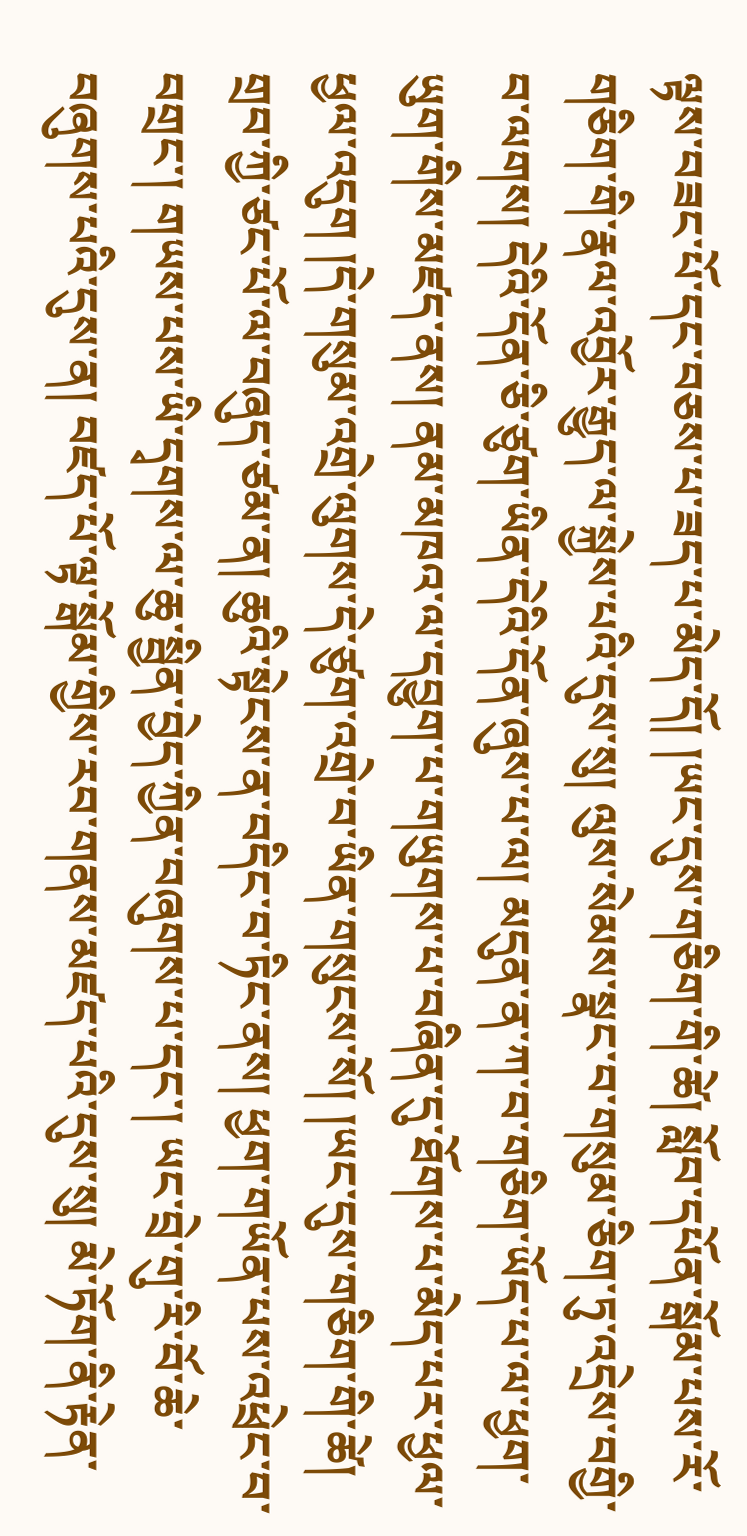ལྟས་བཟང་པོ་དང་བཅས་པ་ཟད་པ་མེད་དོ། །ཡང་དུས་གཅིག་གི་ཚེ། སློབ་དཔོན་སྒོམ་པས་རོ་གཅིག་གི་རྣལ་འབྱོར་རྒྱུད་ལ་སྐྱེས་པའི་དུས་སུ། ལུས་སེམས་སྣང་བ་གསུམ་ཅིག་ཏུ་འདྲེས་བགྱི་བ་ལགས། དེའི་དོན་ཅི་ཙུག་ཡིན་དེའི་དོན་ཞུས་པ་ལ། མདུན་ན་ཀ་བ་གཅིག་ཡོད་པ་ལ་ཕྱག་ཡུག་གིས་མཛད་ནས། ནམ་མཁའ་ལ་དབྱུག་པ་གཡུགས་པ་བཞིན་དུ་ཐོགས་པ་མེད་པར་ཕྱལ་ཕྱལ་འདུག །དེ་གསུམ་འགྲེ་ལུགས་དེ་ཙུག་འགྲེ་བ་ཡིན་གསུངས་སོ། །ཡང་དུས་གཅིག་གི་ཚེ། གྲབ་ཀྱི་ཙང་པོ་ལ་བཞུད་ཙམ་ན། ཆུའི་སྟེངས་ན་བདིང་བ་ཏིང་ནས། ཕྱག་གཡོན་པས་འཕྲེང་བ་བགྲང་། གཡས་པས་ཡི་དྭགས་ལ་ཆུ་སྦྱིན་བྱེད་ཀྱིན་བཞུགས་པ་དང་། ཡང་བྲེ་གུ་རི་བོ་ཆེ་བཞུགས་པའི་དུས་ན། བཛད་པོ་ལྟ་སྒོམ་གྱིས་རབ་གནས་མཛད་པའི་དུས་སུ། མེ་ཏོག་ནི་རྟེན་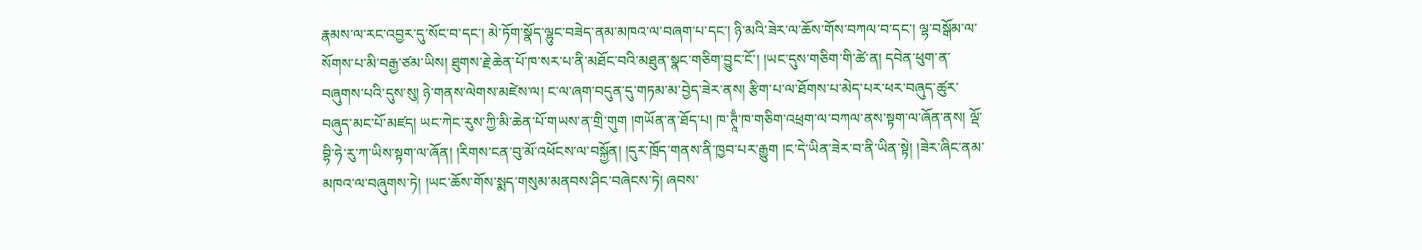རྣམས་ལ་རང་འབྱར་དུ་སོང་བ་དང་། མེ་ཏོག་སྣོད་ལྷུང་བཟེད་ནམ་མཁའ་ལ་བཞག་པ་དང་། ཉི་མའི་ཟེར་ལ་ཆོས་གོས་བཀལ་བ་དང་། ལྷ་བསྒོམ་ལ་སོགས་པ་མི་བརྒྱ་ཙམ་ཡིས། ཐུགས་རྗེ་ཆེན་པོ་ཁ་སར་པ་ནི་མཐོང་བའི་མཐུན་སྣང་གཅིག་བྱུང་ངོ་། །ཡང་དུས་གཅིག་གི་ཚེ་ན། དབེན་ཕུག་ན་བཞུགས་པའི་དུས་སུ། ཉེ་གནས་ལེགས་མཛེས་ལ། ང་ལ་ཞག་བདུན་དུ་གཏམ་མ་བྱེད་ཟེར་ནས། རྩིག་པ་ལ་ཐོགས་པ་མེད་པར་ཕར་བཞུད་ཚུར་བཞུད་མང་པོ་མཛད། ཡང་ཀེང་རུས་ཀྱི་མི་ཆེན་པོ་གཡས་ན་གྲི་གུག །གཡོན་ན་ཐོད་པ། ཁ་ཊཱྃ་ཁ་གཅིག་འཕྲག་ལ་བཀལ་ནས་སྟག་ལ་ཞོན་ནས། ལྡོ་བྷི་ཧེ་རུ་ཀ་ཡིས་སྟག་ལ་ཞོན། །རིགས་ངན་བུ་མོ་འཕོངས་ལ་བསྐྱོན། །དུར་ཁྲོད་གནས་ནི་ཁྱབ་པར་རྒྱུག །ང་དེ་ཡིན་ཟེར་བ་ནི་ཡིན་སྟེ། །ཟེར་ཞིང་ནམ་མཁའ་ལ་བཞུགས་ཏེ། །ཡང་ཆོས་གོས་སྨད་གསུམ་མནབས་ཤིང་བཞེངས་ཏེ། ཞབས་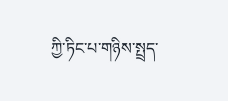ཀྱི་ཏིང་པ་གཉིས་སྤྲད་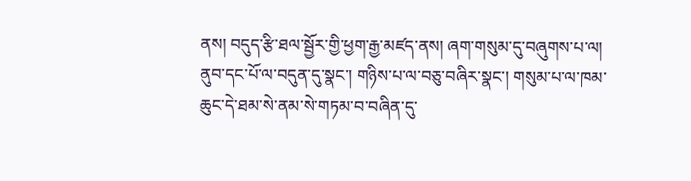ནས། བདུད་རྩི་ཐལ་སྦྱོར་གྱི་ཕྱག་རྒྱ་མཛད་ནས། ཞག་གསུམ་དུ་བཞུགས་པ་ལ། ནུབ་དང་པོ་ལ་བདུན་དུ་སྣང་། གཉིས་པ་ལ་བཅུ་བཞིར་སྣང་། གསུམ་པ་ལ་ཁམ་ཆུང་དེ་ཐམ་སེ་ནམ་སེ་གཏམ་བ་བཞིན་དུ་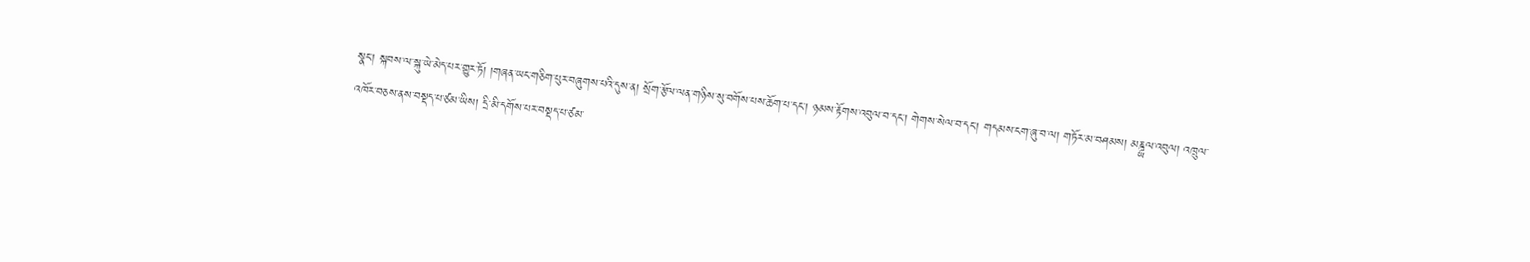སྣང་། སྐབས་ལ་སྐུ་ཡེ་མེད་པར་གྱུར་ཏོ། །གཞན་ཡང་གཅིག་པུར་བཞུགས་པའི་དུས་ན། སྲོག་རྩོལ་ལན་གཉིས་སུ་བགོས་པས་ཆོག་པ་དང་། ཉམས་རྟོགས་འབུལ་བ་དང་། གེགས་སེལ་བ་དང་། གདམས་ངག་ཞུ་བ་ལ། གཏོར་མ་བཤམས། མཎྜྻལ་འབུལ། འཁྲུལ་འཁོར་བཅས་ནས་བསྡད་པ་ཙམ་ཡིས། དྲི་མི་དགོས་པར་བསྡད་པ་ཙམ་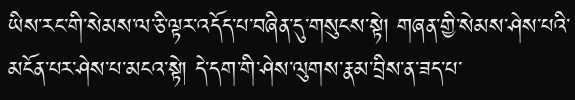ཡིས་རང་གི་སེམས་ལ་ཅི་ལྟར་འདོད་པ་བཞིན་དུ་གསུངས་སྟེ། གཞན་གྱི་སེམས་ཤེས་པའི་མངོན་པར་ཤེས་པ་མངའ་སྟེ། དེ་དག་གི་ཤེས་ལུགས་རྣམ་བྲིས་ན་ཟད་པ་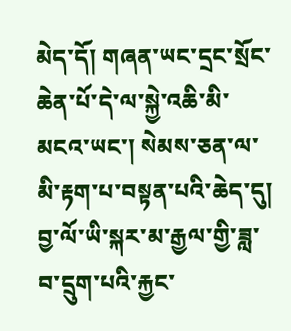མེད་དོ། གཞན་ཡང་དྲང་སྲོང་ཆེན་པོ་དེ་ལ་སྐྱེ་འཆི་མི་མངའ་ཡང་། སེམས་ཅན་ལ་མི་རྟག་པ་བསྟན་པའི་ཆེད་དུ། བྱ་ལོ་ཡི་སྐར་མ་རྒྱལ་གྱི་ཟླ་བ་དྲུག་པའི་རྐྱང་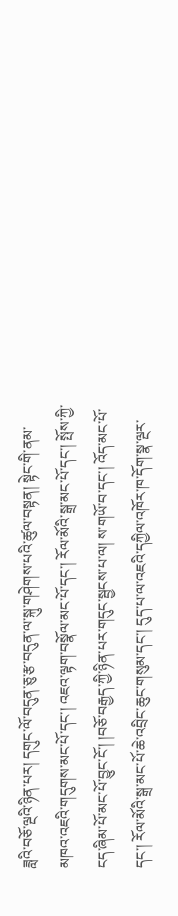ཟླའི་བཅོ་ལྔའི་ཉིན་པར། དགུང་ལོ་བདུན་ཅུ་རྩ་བདུན་ལ་སྐུ་གཤེགས་པའི་ཚུལ་བསྟན། སྟེང་གི་ནམ་མཁའ་འཇའི་གདུགས་མང་པོ་དང་། འཇའ་ལྟག་བསྣོལ་མང་པོ་དང་། རོལ་མོའི་སྒྲ་མང་པོ་དང་། སྤོས་ཀྱི་ངད་ཞིམ་པོ་མང་པོ་བྱུང་ངོ་། །བཅོ་བརྒྱད་ཀྱི་ཉིན་པར་གདུང་སྦྱངས་པ་ལ། ས་གཡོ་བ་དང་། འོད་མང་པོ་དང་། རོལ་མོའི་སྒྲ་མང་པོ་ཆེ་འབྲིང་ཆུང་གསུམ་དང་། དུད་པ་ལ་འཇའི་དཀྱིལ་འཁོར་ཁ་དོག་སྣ་ལྔར་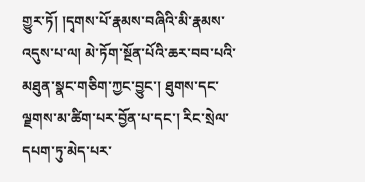གྱུར་ཏོ། །དྭགས་པོ་རྣམས་བཞིའི་མི་རྣམས་འདུས་པ་ལ། མེ་ཏོག་སྔོན་པོའི་ཆར་བབ་པའི་མཐུན་སྣང་གཅིག་ཀྱང་བྱུང་། ཐུགས་དང་ལྗགས་མ་ཚིག་པར་བྱོན་པ་དང་། རིང་སྲེལ་དཔག་ཏུ་མེད་པར་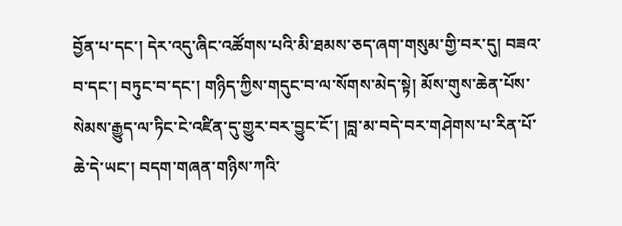བྱོན་པ་དང་། དེར་འདུ་ཞིང་འཚོགས་པའི་མི་ཐམས་ཅད་ཞག་གསུམ་གྱི་བར་དུ། བཟའ་བ་དང་། བཏུང་བ་དང་། གཉིད་ཀྱིས་གདུང་བ་ལ་སོགས་མེད་སྟེ། མོས་གུས་ཆེན་པོས་སེམས་རྒྱུད་ལ་ཏིང་ངེ་འཛིན་དུ་གྱུར་བར་བྱུང་ངོ་། །བླ་མ་བདེ་བར་གཤེགས་པ་རིན་པོ་ཆེ་དེ་ཡང་། བདག་གཞན་གཉིས་ཀའི་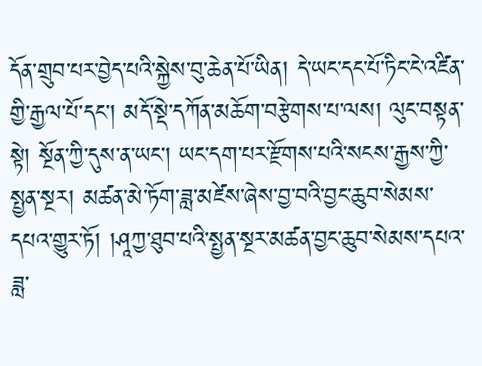དོན་གྲུབ་པར་བྱེད་པའི་སྐྱེས་བུ་ཆེན་པོ་ཡིན། དེ་ཡང་དང་པོ་ཏིང་ངེ་འཛིན་གྱི་རྒྱལ་པོ་དང་། མདོ་སྡེ་དཀོན་མཆོག་བརྩེགས་པ་ལས། ལུང་བསྟན་སྟེ། སྔོན་ཀྱི་དུས་ན་ཡང་། ཡང་དག་པར་རྫོགས་པའི་སངས་རྒྱས་ཀྱི་སྤྱན་སྔར། མཚན་མེ་ཏོག་ཟླ་མཛེས་ཞེས་བྱ་བའི་བྱང་ཆུབ་སེམས་དཔའ་གྱུར་ཏོ། །ཤཱཀྱ་ཐུབ་པའི་སྤྱན་སྔར་མཚན་བྱང་ཆུབ་སེམས་དཔའ་ཟླ་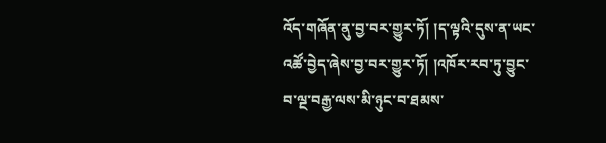འོད་གཞོན་ནུ་བྱ་བར་གྱུར་ཏོ། །ད་ལྟའི་དུས་ན་ཡང་འཚོ་བྱེད་ཞེས་བྱ་བར་གྱུར་ཏོ། །འཁོར་རབ་ཏུ་བྱུང་བ་ལྔ་བརྒྱ་ལས་མི་ཉུང་བ་ཐམས་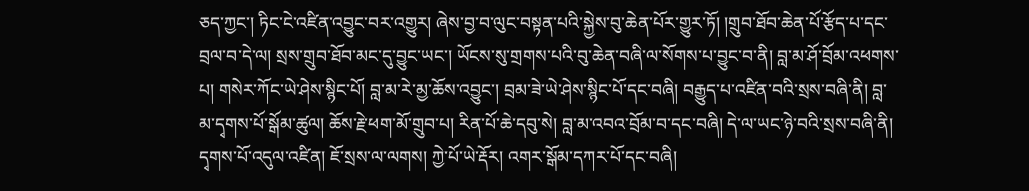ཅད་ཀྱང་། ཏིང་ངེ་འཛིན་འབྱུང་བར་འགྱུར། ཞེས་བྱ་བ་ལུང་བསྟན་པའི་སྐྱེས་བུ་ཆེན་པོར་གྱུར་ཏོ། །གྲུབ་ཐོབ་ཆེན་པོ་རྩོད་པ་དང་བྲལ་བ་དེ་ལ། སྲས་གྲུབ་ཐོབ་མང་དུ་བྱུང་ཡང་། ཡོངས་སུ་གྲགས་པའི་བུ་ཆེན་བཞི་ལ་སོགས་པ་བྱུང་བ་ནི། བླ་མ་ཤོ་བྲོམ་འཕགས་པ། གསེར་ཀོང་ཡེ་ཤེས་སྙིང་པོ། བླ་མ་རེ་མྱ་ཆོས་འབྱུང་། བྲམ་ཟེ་ཡེ་ཤེས་སྙིང་པོ་དང་བཞི། བརྒྱུད་པ་འཛིན་བའི་སྲས་བཞི་ནི། བླ་མ་དྭགས་པོ་སྒོམ་ཚུལ། ཆོས་རྗེ་ཕག་མོ་གྲུབ་པ། རིན་པོ་ཆེ་དབུ་སེ། བླ་མ་འབའ་བྲོམ་བ་དང་བཞི། དེ་ལ་ཡང་ཉེ་བའི་སྲས་བཞི་ནི། དྭགས་པོ་འདུལ་འཛིན། ཇོ་སྲས་ལ་ལགས། ཀྱེ་པོ་ཡེ་རྡོར། འགར་སྒོམ་དཀར་པོ་དང་བཞི།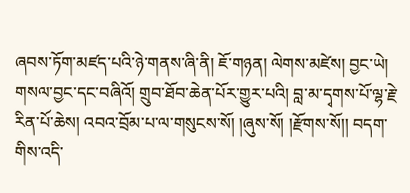ཞབས་ཏོག་མཛད་པའི་ཉེ་གནས་ཞི་ནི། ཇོ་གཉན། ལེགས་མཛེས། བྱང་ཡེ། གསལ་བྱང་དང་བཞིའོ། གྲུབ་ཐོབ་ཆེན་པོར་གྱུར་པའི། བླ་མ་དྭགས་པོ་ལྷ་རྗེ་རིན་པོ་ཆེས། འབའ་བྲོམ་པ་ལ་གསུངས་སོ། །ཞུས་སོ། །རྫོགས་སོ།། བདག་གིས་འདི་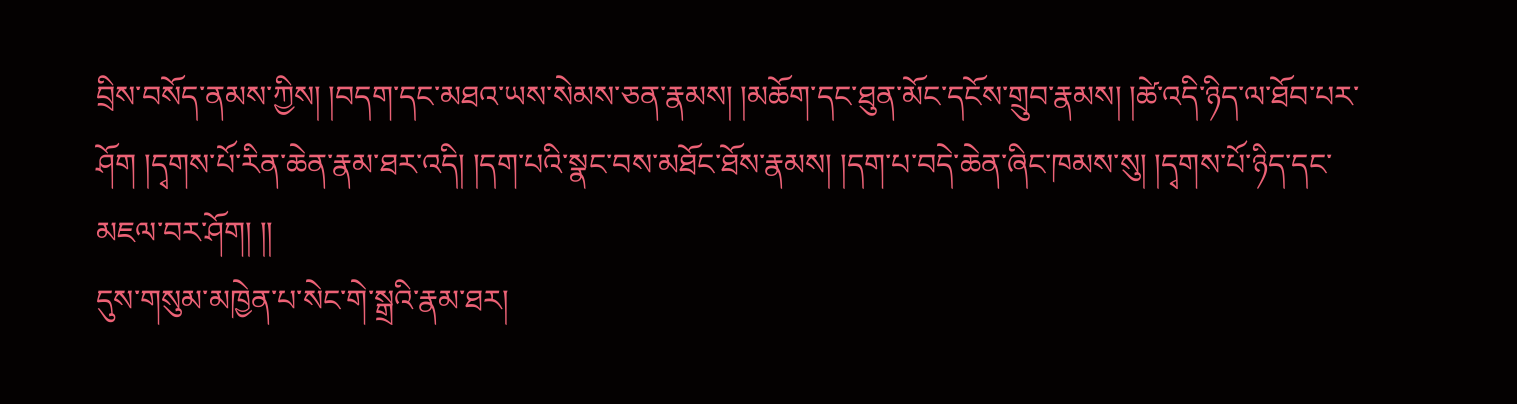བྲིས་བསོད་ནམས་ཀྱིས། །བདག་དང་མཐའ་ཡས་སེམས་ཅན་རྣམས། །མཆོག་དང་ཐུན་མོང་དངོས་གྲུབ་རྣམས། །ཚེ་འདི་ཉིད་ལ་ཐོབ་པར་ཤོག །དྭགས་པོ་རིན་ཆེན་རྣམ་ཐར་འདི། །དག་པའི་སྣང་བས་མཐོང་ཐོས་རྣམས། །དག་པ་བདེ་ཆེན་ཞིང་ཁམས་སུ། །དྭགས་པོ་ཉིད་དང་མཇལ་བར་ཤོག། །།
དུས་གསུམ་མཁྱེན་པ་སེང་གེ་སྒྲའི་རྣམ་ཐར།